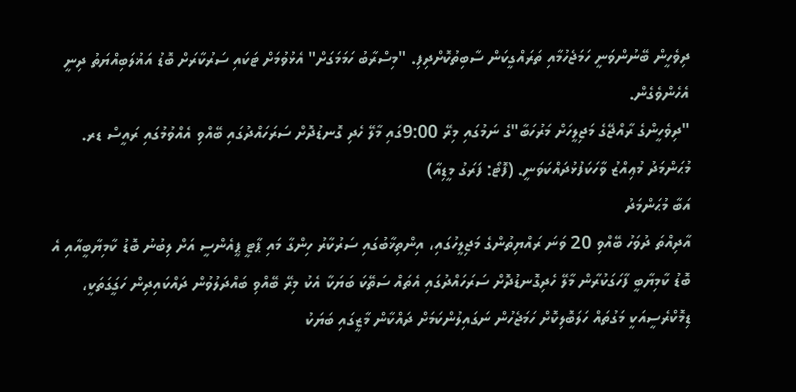ދިވެހީން ބޭނުންވަނީ ހަމަޖެހުމާއި ތަރައްގީކަން ސާބިތުކޮށްދިފި. "މިސްރާބު ހަމަމަގަށް" އެޅުވުމަށް ޓަކައި ސަރުކާރަށް ބޮޑު އަޣުލަބިއްޔަތު ދިނީ އެހެންވެގެން.
"ދިވެހީންގެ ރާއްޖޭގެ މަޖިލީހަށް މަރުހަބާ"ގެ ނަމުގައި މިރޭ 9:00ގައި މާލޭ ހެދި ގޮނޑުދޮށް ސަރަހައްދުގައި ބޭއްވި އެއްވުމުގައި ރައީސް ޑރ. މުޙަންމަދު މުޢިއްޒު ވާހަކަފުޅުދައްކަވަނީ. (ފޮޓޯ: ފަރަގު މީޑިއާ)
އަބާ މުޙަންމަދު
އާދިއްތަ ދުވަހު ބޭއްވި 20 ވަނަ ރައްޔިތުންގެ މަޖިލީހުގައި، އިންތިޚާބުގައި ސަރުކާރު ހިންގާ މައި ޕާޓީ ޕީއެންސީ އަށް ލިބުނު ބޮޑު ކާމިޔާބީއާއި އެ ބޮޑު ކާމިޔާބީ ފާހަގަކުރާން މާލޭ ހެދިގޮނޑުދޮށް ސަރަހައްދުގައި އެތައް ސަތޭކަ ބަޔަކާ އެކު މިރޭ ބޭއްވި ބައްދަލުވުން ދައްކައިދިން ހަގަީގަތަކީ، ޑިމޮކްރެސީއަކީ މަގުތައް ހަލަބޮލިކޮށް ހަމަޖެހުން ނަގައިލުންކަމަށް ދައްކާން މާޒީގައި ބަޔަކު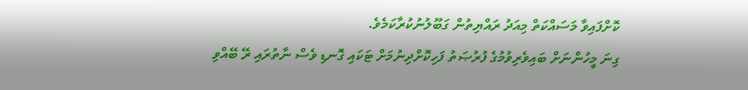ކޮށްފައިވާ މަސައްކަތް މިއަދު ރައްޔިތުން ގަބޫލުނުކުރާކަމެވެ.
ގިނަ މީހުންނަށް ބައިވެރިވުމުގެ ފުރުޞަތު ފަހިކޮށްދިނުމަށް ޓަކައި ގޮނޑި ވެސް ނާތުރައި ރޭ ބޭއްވި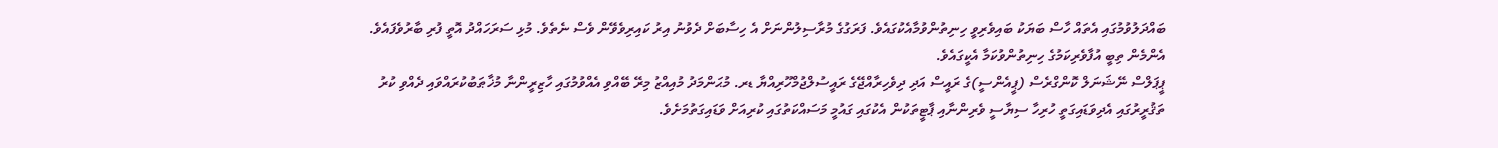ބައްދަލުވުމުގައި އެތައް ހާސް ބަޔަކު ބައިވެރިވީ ހިނިތުންވުމާއެކުގައެވެ. ފަރަގުގެ މުރާސިލުންނަށް އެ ހިސާބަށް ދެވުނު އިރު ކައިރިވެވޭން ވެސް ނެތެވެ. މުޅި ސަރަހައްދު އޮތީ ފުރި ބާރުވެފައެވެ. އެންމެން ތިބީ އުފާވެރިކަމުގެ ހިނިތުންވުކަމާ އެކީގައެވެ.
ޕީޕަލްސް ނޭޝަނަލް ކޮންގްރެސް (ޕީއެންސީ)ގެ ރައީސް އަދި ދިވެހިރާއްޖޭގެ ރައީސުލްޖުމްހޫރިއްޔާ ޑރ. މުޙަންމަދު މުއިއްޒު މިރޭ ބޭއްވި އެއްވުމުގައި ހާޒިރީންނާ މުޚާޠަބުކުރައްވައި ދެއްވި ކުރު ތަޤުރީރުގައި އެދިވަޑައިގަތީ ހުރިހާ ސިޔާސީ ވެރިންނާއި ޕާޓީތަކުން އެކުގައި ގައުމީ މަސައްކަތުގައި ކުރިއަށް ވަޑައިގަތުމަށެވެ.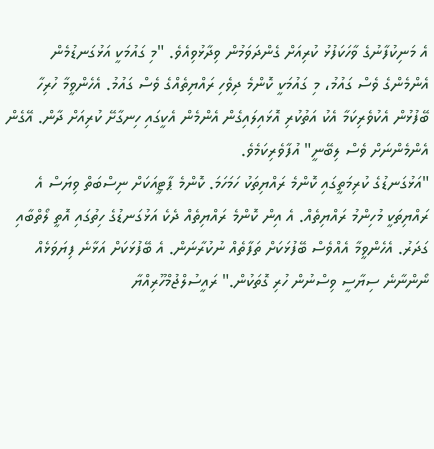އެ މަނިކުފާނުގެ ވާހަކަފުޅު ކުރިއަށް ގެންދަވަމުން ވިދާޅުވިއެވެ. "މި ގައުމަކީ އަޅުގަނޑުމެން އެންމެންގެ ވެސް ގައުމު، މި ގައުމަކީ ކޮންމެ ދިވެހި ރައްޔިތެއްގެ ވެސް ގައުމު. އެހެންވީމާ ހުރިހާ ބޭފުޅުން އެކުވެރިކަމާ އެކު އަތުކުރި އޮޅައިލައިގެން އެންމެން އެކީގައި ހިނގާށޭ ކުރިއަށް ދާން. އޭގެން އެންމެންނަށް ވެސް ލިބޭނީ" އުފާވެރިކަމެވެ.
"އަޅުގަނޑުގެ ކުރިމަތީގައި ކޮންމެ ރައްޔިތަކު ހަމަހަމަ. ކޮންމެ ޕާޓީއަކަށް ނިސްބަތް ވިޔަސް އެ ރައްޔިތަކީ މުހިންމު ރައްޔިތެއް. އެ އިން ކޮންމެ ރައްޔިތެއް ދެކެ އަޅުގަނޑުގެ ހިތުގައި އޮތީ ލޯތްބާއި ގަދަރު. އެހެންވީމާ އެއްވެސް ބޭފުޅަކަށް ތަފާތެއް ނުކުރާނަން. އެ ބޭފުޅަކަށް އަޅާނެ ފިޔަވަޅެއް ނޯންނާނެ ސިޔާސީ ވިސްނުން ހުރި ގޮތަކުން." ރައީސުލްޖުމްހޫރިއްޔާ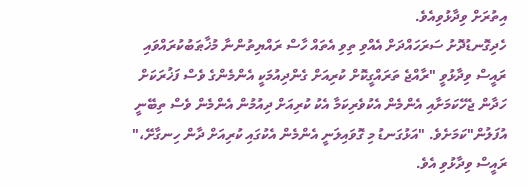އިތުރަށް ވިދާޅުވިއެވެ.
ހެދިގޮނޑުދޮށު ސަރަހައްދަށް އެއްވި ތިވި އެތައް ހާސް ރައްޔިތުންނާ މުޚާޠަބުކުރައްވައި ރައީސް ވިދާޅުވީ "ރާއްޖެ ތަރައްގީކޮށް ކުރިއަށް ގެންދިއުމަކީ އެންމެންގެ ވެސް ފަޚުރަކަށް ހަދާން ޖެހޭކަމަށާއި އެންމެން އެކުވެރިކަމާ އެކު ކުރިއަށް ދިއުމުން އެންމެން ވެސް ތިބޭނީ އުފަލުން"ކަމަށެވެ. "އަޅުގަނޑު މި ގޮވައިލަނީ އެންމެން އެކުގައި ކުރިއަށް ދާން ހިނގާށޭ،" ރައީސް ވިދާޅުވި އެވެ.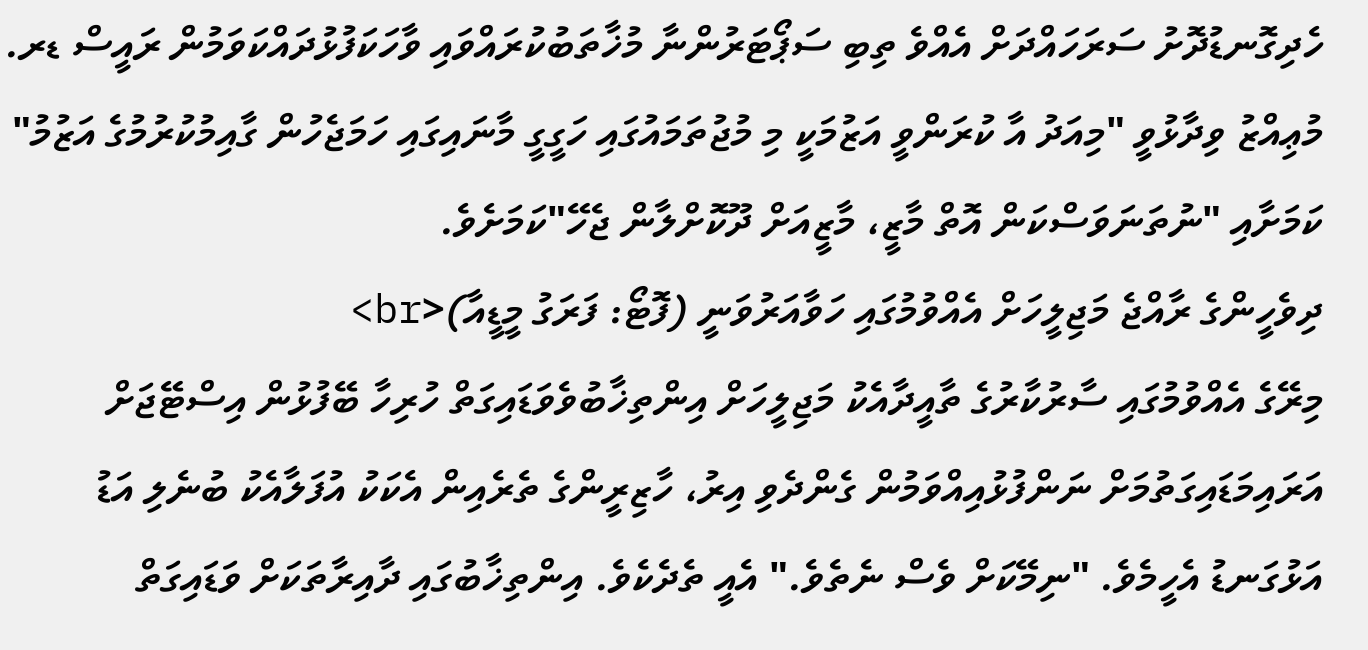ހެދިގޮނޑުދޮށު ސަރަހައްދަށް އެއްވެ ތިބި ސަޕޯޓަރުންނާ މުޚާތަބުކުރައްވައި ވާހަކަފުޅުދައްކަވަމުން ރައީސް ޑރ. މުޢިއްޒު ވިދާޅުވީ "މިއަދު އާ ކުރަންވީ އަޒުމަކީ މި މުޖުތަމައުގައި ހަގީގީ މާނައިގައި ހަމަޖެހުން ގާއިމުކުރުމުގެ އަޒުމު" ކަމަށާއި "ނުތަނަވަސްކަން އޮތް މާޒީ، މާޒީއަށް ދޫކޮށްލާން ޖެހޭ"ކަމަށެވެ.
ދިވެހީންގެ ރާއްޖެ މަޖިލީހަށް އެއްވުމުގައި ހަވާއަރުވަނީ (ފޮޓޯ: ފަރަގު މީޑީއާ)<br>
މިރޭގެ އެއްވުމުގައި ސާރުކާރުގެ ތާއީދާއެކު މަޖިލީހަށް އިންތިޚާބުވެވަޑައިގަތް ހުރިހާ ބޭފުޅުން އިސްޓޭޖަށް އަރައިމަޑައިގަތުމަށް ނަންފުޅުއިއްވަމުން ގެންދެވި އިރު، ހާޒިރީންގެ ތެރެއިން އެކަކު އުފަލާއެކު ބުނެލި އަޑު އަޅުގަނޑު އެހީމެވެ. "ނިމޭކަށް ވެސް ނެތެވެ." އެއީ ތެދެކެވެ. އިންތިޚާބުގައި ދާއިރާތަކަށް ވަޑައިގަތް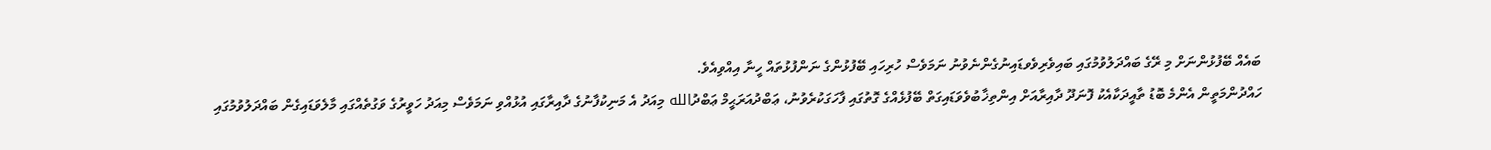ބައެއް ބޭފުޅުންނަށް މި ރޭގެ ބައްދަލުވުމުގައި ބައިވެރިވެވޑައިނުގެންނެވުނު ނަމަވެސް ހުރިހައި ބޭފުޅުންގެ ނަންފުޅުތައް ހީނާ އިއްވިއެވެ.
ހައްދުންމަތީން އެންމެ ބޮޑު ތާއީދަކާއެކު ފޮނަދޫ ދާއިރާއަށް އިންތިޚާބުވެވަޑައިގަތް ބޭފުޅެއްގެ ގޮތުގައި ފާހަގަކުރެވުނު، ޢަބްދުއަރަޙީމް ޢަބްދުالله މިއަދު އެ މަނިކުފާނުގެ ދާއިރާގައި އުޅުއްވި ނަމަވެސް މިއަދު ހަވީރުގެ ވަގުތެއްގައި މާލެވަޑައިގެން ބައްދަލުވުމުގައި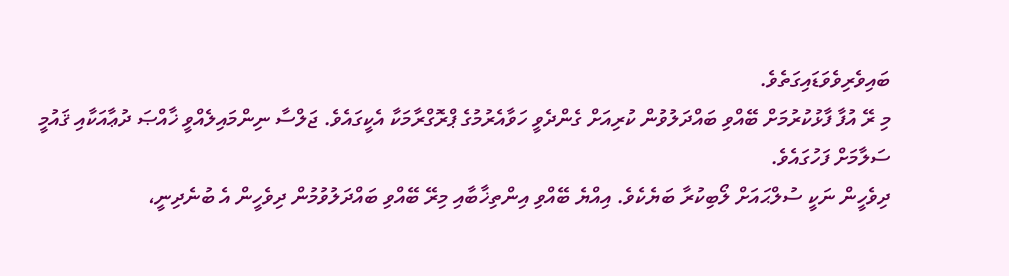ބައިވެރިވެވަޑައިގަތެވެ.
މި ރޭ އުފާ ފާޅުކުރުމަށް ބޭއްވި ބައްދަލުވުން ކުރިއަށް ގެންދެވީ ހަވާއެރުމުގެ ޕްރޮގްރާމަކާ އެކީގައެވެ. ޖަލްސާ ނިންމައިލެއްވީ ޚާއްޞަ ދުޢާއަކާއި ޤައުމީ ސަލާމަށް ފަހުގައެވެ.
ދިވެހީން ނަކީ ސުލްޙައަށް ލޯބިކުރާ ބަޔެކެވެ. އިއްޔެ ބޭއްވި އިންތިޚާބާއި މިރޭ ބޭއްވި ބައްދަލުވުމުން ދިވެހީން އެ ބުނެދިނީ،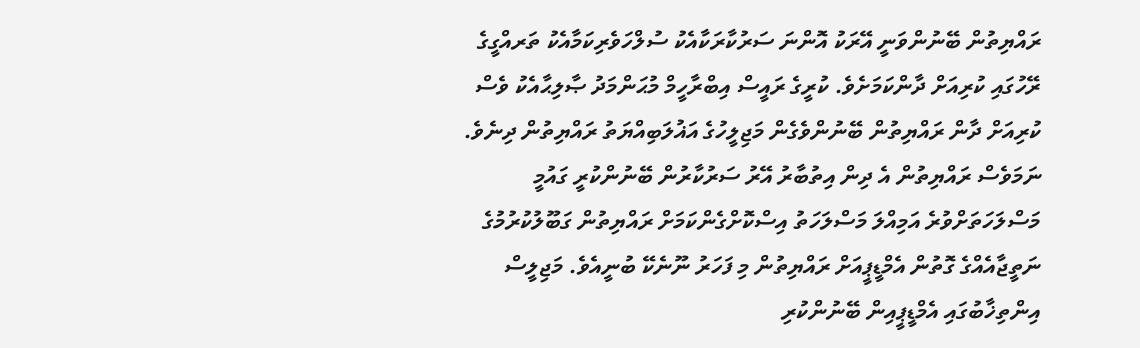ރައްޔިތުން ބޭނުންވަނީ އޭރަކު އޮންނަ ސަރުކާރަކާއެކު ސުލްހަވެރިކަމާއެކު ތަރއްގީގެ ރޭހުގައި ކުރިއަށް ދާންކަމަށެވެ. ކުރީގެ ރައީސް އިބްރާހީމް މުޙަންމަދު ޞާލިޙާއެކު ވެސް ކުރިއަށް ދާން ރައްޔިތުން ބޭނުންވެގެން މަޖިލީހުގެ އަޣުލަބިއްޔަތު ރައްޔިތުން ދިނެވެ. ނަމަވެސް ރައްޔިތުން އެ ދިން އިތުބާރު އޭރު ސަރުކާރުން ބޭނުންކުރީ ގައުމީ މަސްލަހަތަށްވުރެ އަމިއްލަ މަސްލަހަތު އިސްކޮށްގެންކަމަށް ރައްޔިތުން ގަބޫލުކުރުމުގެ ނަތީޖާއެއްގެ ގޮތުން އެމްޑީޕީއަށް ރައްޔިތުން މި ފަހަރު ނޫނެކޭ ބުނީއެވެ. މަޖިލީސް އިންތިޚާބުގައި އެމްޑީޕީއިން ބޭނުންކުރި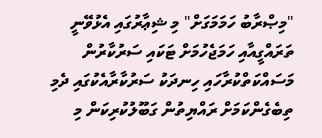"މިޞްރާބު ހަމަމަގަށް" މި ޝިޢާރުގައި އެޅުވޭނީ ތަރައްގީއާއި ހަމަޖެހުމަށް ޓަކައި ސަރުކާރުން މަސައްކަތްކުރާހައި ހިނދަކު ސަރުކާރާއެކުގައި ދެމި ތިބެގެންކަމަށް ރައްޔިތުން ގަބޫލުކުރިކަން މި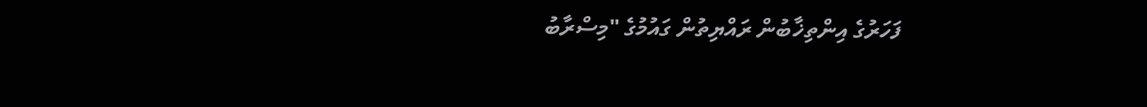ފަހަރުގެ އިންތިޚާބުން ރައްޔިތުން ގައުމުގެ "މިސްރާބު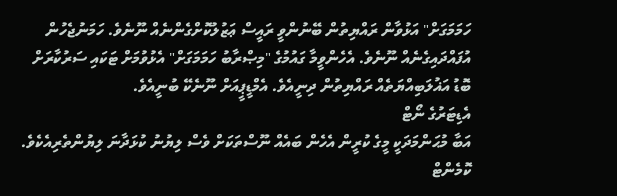ހަމަމަގަށް" އަޅުވާން ރައްޔިތުން ބޭނުންވީ ރައީސް ޢަޒުލުކޮށްގެންނެއް ނޫނެވެ. ހަމަނުޖެހުން އުފައްދައިގެނެއް ނޫނެވެ. އެހެންވީމާ ގައުމުގެ "މިޞްރާބު ހަމަމަގަށް" އެޅުވުމަށް ޓަކައި ސަރުކާރަށް ބޮޑު އަޣުލަބިއްޔަތެއް ރައްޔިތުން ދިނީއެވެ. އެމްޑީޕީއަށް ނޫނެކޭ ބުނީއެވެ.
އެޑިޓަރުގެ ނޯޓް
އަބާ މުޙަންމަދަކީ މީގެ ކުރީން އެހެން ބައެއް ނޫސްތަކަށް ވެސް ލިޔުނު ކުޅަދާނަ ލިޔުންތެރިއެކެވެ.
ކޮމެންޓް